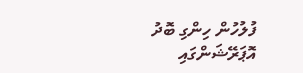ފުލުހުން ހިންގި ބޮދު އޮޕަރޭޝަންގައި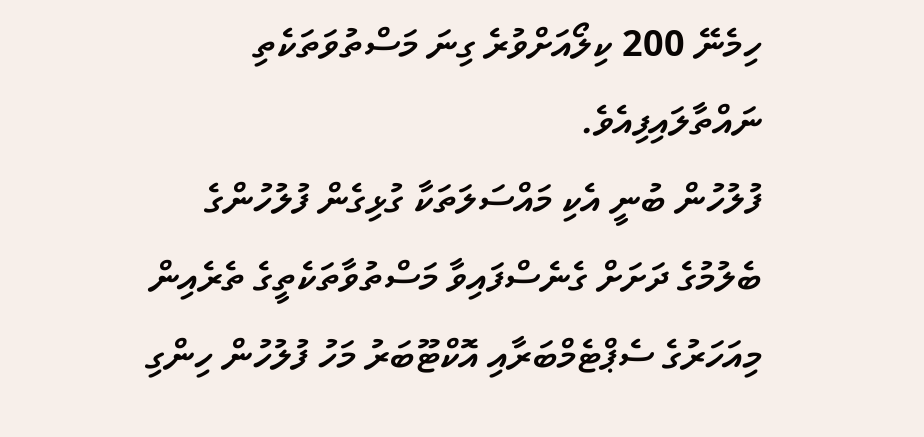ހިމެނޭ 200 ކިލޯއަށްވުރެ ގިނަ މަސްތުވަތަކެތި ނައްތާލައިފިއެވެ.
ފުލުހުން ބުނީ އެކި މައްސަލަތަކާ ގުޅިގެން ފުލުހުންގެ ބެލުމުގެ ދަށަށް ގެނެސްފައިވާ މަސްތުވާތަކެތީގެ ތެރެއިން މިއަހަރުގެ ސެޕްޓެމްބަރާއި އޮކްޓޫބަރު މަހު ފުލުހުން ހިންގި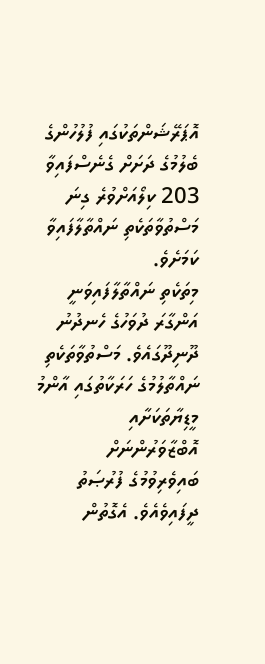އޮޕަރޭޝަންތަކުގައި ފުލުހުންގެ ބެލުމުގެ ދަށަށް ގެނެސްފައިވާ 203 ކިލޯއަށްވުރެ ގިނަ މަސްތުވާތަކެތި ނައްތާލާފައިވާ ކަމަށެވެ.
މިތަކެތި ނައްތާލާފައިވަނީ އަންގާރަ ދުވަހުގެ ހެނދުނު ދޫނިދޫގައެވެ. މަސްތުވާތަކެތި ނައްތާލުމުގެ ހަރަކާތުގައި އާންމު މީޑިޔާތަކަށާއި އޮބްޒާވަރުންނަށް ބައިވެރިވުމުގެ ފުރުޞަތު ދީފައިވެއެވެ. އެގޮތުން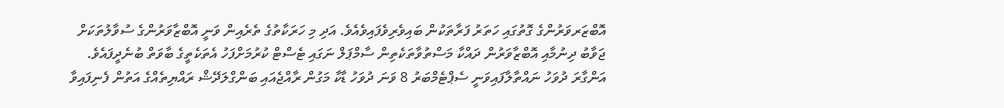އޮބްޒަރވަރުންގެ ގޮތުގައި ހަތަރު ފަރާތަކުން ބައިވެރިވެފައިވެއެވެ. އަދި މި ހަރަކާތުގެ ތެރެއިން ވަނީ އޮބްޒާވަރުންގެ ސުވާލުތަކަށް ޖަވާބު ދިނުމާއި އޮބްޒާވަރުން ދައްކާ މަސްތުވާތަކެތިން ސާމްޕަލް ނަގައި ޓެސްޓް ކުރުމަށްފަހު އެތަކެތީގެ ބާވަތް ބުނެދީފައެވެ.
އަންގާރަ ދުވަހު ނައްތާލާފައިވަނީ ސެޕްޓެމްބަރު 8 ވަނަ ދުވަހު ޑާކާ މަގުން ރާއްޖެއައި ބަންގްލަދޭޝް ރައްޔިތެއްގެ އަތުން ފެނިފައިވާ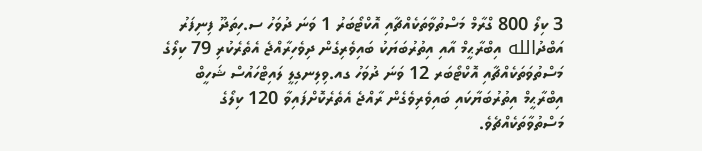3 ކިލޯ 800 ގްރާމް މަސްތުވާތަކެއްޗާއި އޮކްޓޯބަރު 1 ވަނަ ދުވަހު ސ.ހިތަދޫ ފިނިފަރު އަބްދުالله އިބްރާޙީމް އާއި އިތުރުބަޔަކު ބައިވެރިގެން ދިވެހިރާއްޖެ އެތެރެކުރި 79 ކިލޯގެ މަސްތުވަތަކެއްޗާއި އޮކްޓޯބަރ 12 ވަނަ ދުވަހު ގއ.ވިލިނގިލީ ލައިޓްހައުސް ޝަހީބް އިބްރާޙީމް އިތުރުބަޔާކައި ބައިވެރިވެގެން ރާއްޖެ އެތެރެކޮށްފައިވާ 120 ކިލޯގެ މަސްތުވާތަކެއްޗެވެ.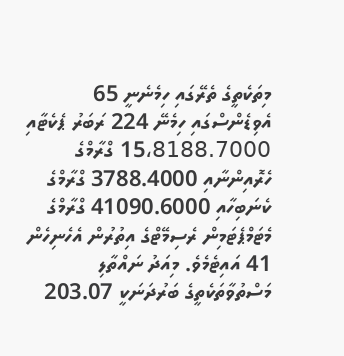މިތަކެތީގެ ތެރޭގައި ހިމެނެނީ 65 އެވިޑެންސްގައި ހިމެނޭ 224 ރަބަރު ޕެކެޓާއި 15،8188.7000 ގްރާމްގެ ހެރޮއިންނާއި 3788.4000 ގްރާމްގެ ކެނަބިހާއި 41090.6000 ގްރާމްގެ މެޓަމްޕެޓަމިން ރެސިމޭޓްގެ އިތުރުން އެހެނިހެން 41 އައިޓެމެވެ. މިއަދު ނައްތާލި މަސްތުވާތަކެތީގެ ބަރުދަނަކީ 203.07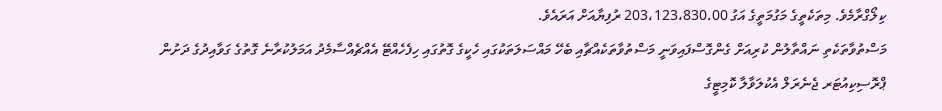ކިލޯގްރާމެވެ. މިތަކެތީގެ މަގުމަތީގެ އަގު 203،123،830.00 ރުފިޔާއަށް އަރައެވެ.
މަސްތުވާތަކެތި ނައްތާލުން ކުރިއަށް ގެންގޮސްފައިވަނީ މަސްތުވާތަކެއްޗާއި ބެހޭ މައްސަލަތަކުގައި ހެކީގެ ގޮތުގައި ހިފެހެއްޓޭ އެއްޗެއްސާމެދު އަމަލުކުރާނެ ގޮތުގެ ގަވާއިދުގެ ދަށުން ޕްރޮސިކިއުޓަރ ޖެނެރަލް އެކުލަވާލާ ކޮމިޓީގެ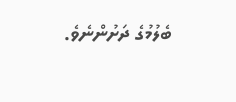ބެލުމުގެ ދަށުންނެވެ.